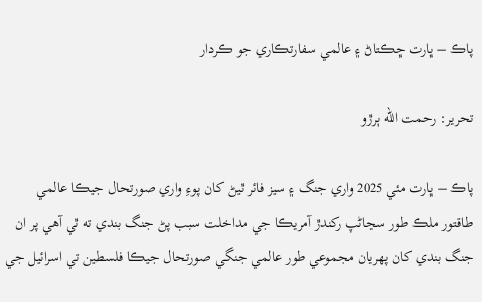پاڪ – ڀارت ڇڪتاڻ ۽ عالمي سفارتڪاري جو ڪردار

تحرير: رحمت الله ٻرڙو

پاڪ – ڀارت مئي 2025 واري جنگ ۽ سيز فائر ٿيڻ کان پوءِ واري صورتحال جيڪا عالمي طاقتور ملڪ طور سڃاڻپ رکندڙ آمريڪا جي مداخلت سبب پڻ جنگ بندي ته ٿي آھي پر ان جنگ بندي کان پهريان مجموعي طور عالمي جنگي صورتحال جيڪا فلسطين تي اسرائيل جي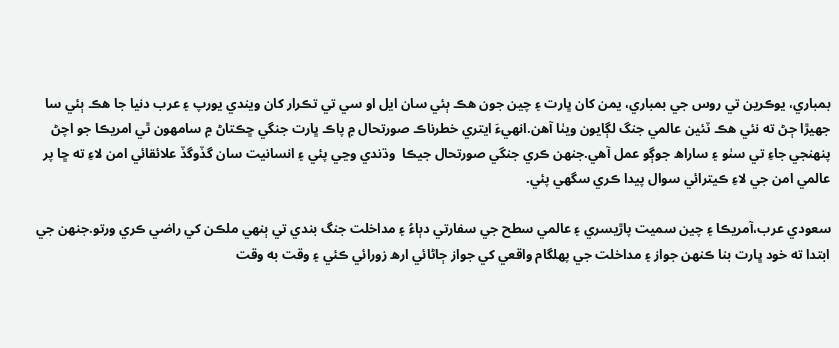بمباري، يوڪرين تي روس جي بمباري، يمن کان ڀارت ۽ چين جون هڪ ٻئي سان ايل او سي تي تڪرار کان ويندي يورپ ۽ عرب دنيا جا هڪ ٻئي سا جهيڙا ڄڻ ته نئي هڪ ٽئين عالمي جنگ لڳايون ويٺا آھن.انهيءَ ايتري خطرناڪ صورتحال ۾ پاڪ ڀارت جنگي ڇڪتاڻ ۾ سامهون ٿي امريڪا جو اچڻ پنهنجي جاءِ تي سٺو ۽ ساراھ جوڳو عمل آھي.جنهن ڪري جنگي صورتحال جيڪا  وڌندي وڃي پئي ۽ انسانيت سان گڏوگڏ علائقائي امن لاءِ ته ڇا پر عالمي امن جي لاءِ ڪيترائي سوال پيدا ڪري سگهي پئي.

سعودي عرب،آمريڪا ۽ چين سميت پاڙيسري ۽ عالمي سطح جي سفارتي دٻاءُ ۽ مداخلت جنگ بندي تي ٻنهي ملڪن کي راضي ڪري ورتو.جنهن جي ابتدا ته خود ڀارت بنا ڪنهن جواز ۽ مداخلت جي پهلگام واقعي کي جواز ڄاڻائي ارھ زورائي ڪئي ۽ وقت به وقت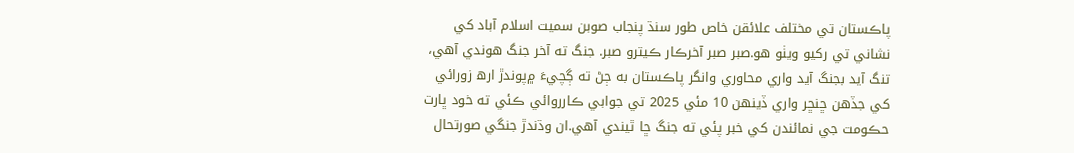پاڪستان تي مختلف علائقن خاص طور سنڌ پنجاب صوبن سميت اسلام آباد کي نشاني تي رکيو ويٺو هو.صبر صبر آخرڪار ڪيترو صبر. جنگ ته آخر جنگ هوندي آھي، تنگ آيد بجنگ آيد واري محاوري وانگر پاڪستان به ڄڻ ته ڳچيءَ ۾پوندڙ ارھ زورائي کي جڏهن ڇنڇر واري ڏينهن 10 مئي 2025 تي جوابي ڪارروائي ڪئي ته خود ڀارت حڪومت جي نمائندن کي خبر پئي ته جنگ ڇا ٿيندي آھي.ان وڌندڙ جنگي صورتحال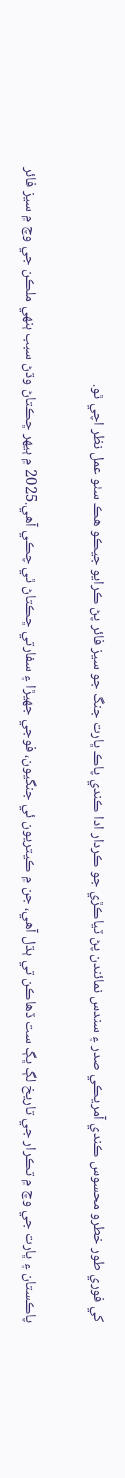کي فوري طور خطرو محسوس ڪندي آمريڪي صدر ۽ سندس نمائندن پڻ ٽياڪڙي جو ڪردار ادا ڪندي پاڪ ڀارت جنگ جو سيز فائر پڻ ڪرايو جيڪو هڪ سٺو عمل نظر اچي ٿو.

پاڪستان ۽ ڀارت جي وچ ۾ تڪرار جي تاريخ لڳ ڀڳ ست ڏهاڪن تي ٻڌل آهي، جن ۾ ڪيتريون ئي جنگيون، فوجي جهيڙا ۽ سفارتي ڇڪتاڻ ٿي چڪي آهي.2025 ۾ ٻيهر ڇڪتاڻ وڌڻ سبب ٻنهي ملڪن جي وچ ۾ سيز فائر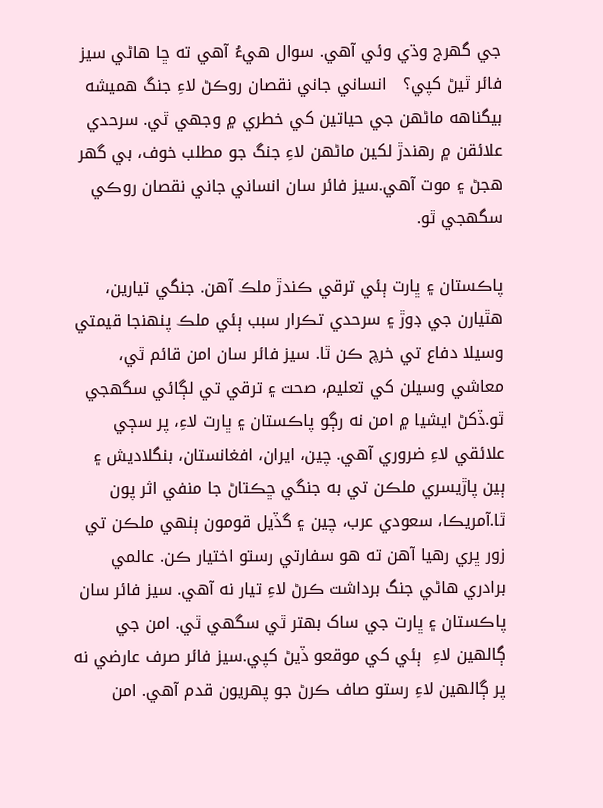جي گهرج وڌي وئي آهي. سوال هيءُ آهي ته ڇا هاڻي سيز فائر ٿيڻ کپي؟   انساني جاني نقصان روڪڻ لاءِ جنگ هميشه بيگناهه ماڻهن جي حياتين کي خطري ۾ وجهي ٿي. سرحدي علائقن ۾ رهندڙ لکين ماڻهن لاءِ جنگ جو مطلب خوف، بي گهر هجڻ ۽ موت آهي.سيز فائر سان انساني جاني نقصان روڪي سگهجي ٿو.

پاڪستان ۽ ڀارت ٻئي ترقي ڪندڙ ملڪ آهن. جنگي تيارين، هٿيارن جي ڊوڙ ۽ سرحدي تڪرار سبب ٻئي ملڪ پنهنجا قيمتي وسيلا دفاع تي خرچ ڪن ٿا. سيز فائر سان امن قائم ٿي، معاشي وسيلن کي تعليم، صحت ۽ ترقي تي لڳائي سگهجي ٿو.ڏکڻ ايشيا ۾ امن نه رڳو پاڪستان ۽ ڀارت لاءِ، پر سڄي علائقي لاءِ ضروري آهي. چين، ايران، افغانستان، بنگلاديش ۽ ٻين پاڙيسري ملڪن تي به جنگي ڇڪتاڻ جا منفي اثر پون ٿا.آمريڪا، سعودي عرب، چين ۽ گڏيل قومون ٻنهي ملڪن تي زور ڀري رهيا آهن ته هو سفارتي رستو اختيار ڪن. عالمي برادري هاڻي جنگ برداشت ڪرڻ لاءِ تيار نه آهي. سيز فائر سان پاڪستان ۽ ڀارت جي ساک بهتر ٿي سگهي ٿي. امن جي ڳالهين لاءِ  ٻئي کي موقعو ڏيڻ کپي.سيز فائر صرف عارضي نه پر ڳالهين لاءِ رستو صاف ڪرڻ جو پهريون قدم آهي. امن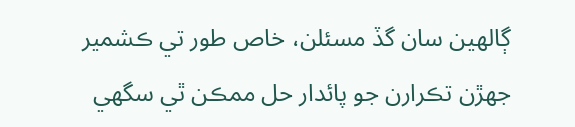ڳالهين سان گڏ مسئلن، خاص طور تي ڪشمير جهڙن تڪرارن جو پائدار حل ممڪن ٿي سگهي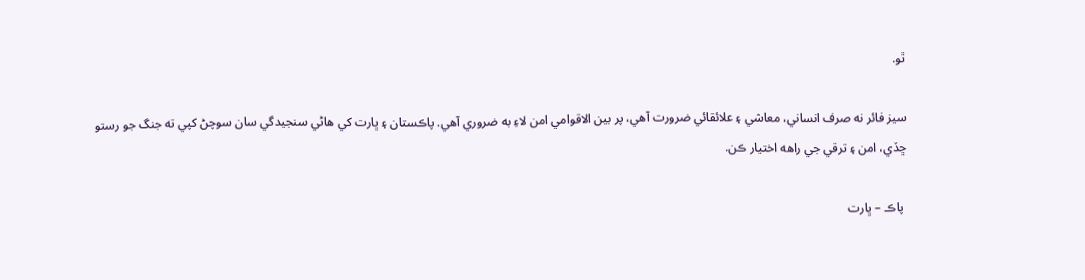ٿو.

سيز فائر نه صرف انساني، معاشي ۽ علائقائي ضرورت آهي، پر بين الاقوامي امن لاءِ به ضروري آهي. پاڪستان ۽ ڀارت کي هاڻي سنجيدگي سان سوچڻ کپي ته جنگ جو رستو ڇڏي، امن ۽ ترقي جي راهه اختيار ڪن.

 پاڪ – ڀارت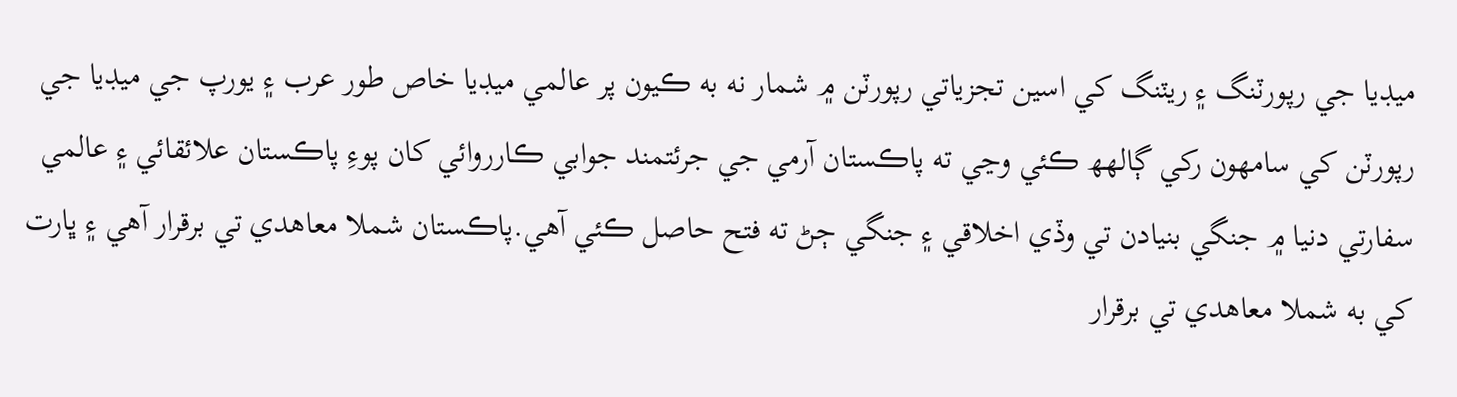ميڊيا جي رپورٽنگ ۽ ريٽنگ کي اسين تجزياتي رپورٽن ۾ شمار نه به ڪيون پر عالمي ميڊيا خاص طور عرب ۽ يورپ جي ميڊيا جي رپورٽن کي سامهون رکي ڳالهھ ڪئي وڃي ته پاڪستان آرمي جي جرئتمند جوابي ڪارروائي کان پوءِ پاڪستان علائقائي ۽ عالمي سفارتي دنيا ۾ جنگي بنيادن تي وڏي اخلاقي ۽ جنگي ڄڻ ته فتح حاصل ڪئي آھي.پاڪستان شملا معاهدي تي برقرار آھي ۽ ڀارت کي به شملا معاهدي تي برقرار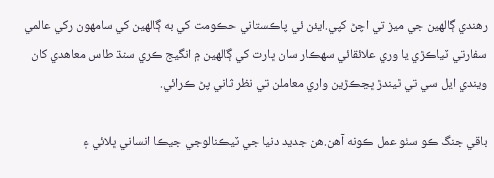رهندي ڳالهين جي ميز تي اچڻ کپي.ايئن ئي پاڪستاني حڪومت کي به ڳالهين کي سامهون رکي عالمي سفارتي ٽياڪڙي يا وري علائقائي سهڪار سان ڀارت کي ڳالهين ۾ انگيج ڪري سنڌ طاس معاهدي کان ويندي ايل سي تي ٿيندڙ ڀڃڪڙين واري معاملن تي نظر ثاني پڻ ڪرائي.

باقي جنگ ڪو سٺو عمل ڪونه آھن.هن جديد دنيا جي ٽيڪنالوجي جيڪا انساني ڀلائي ۽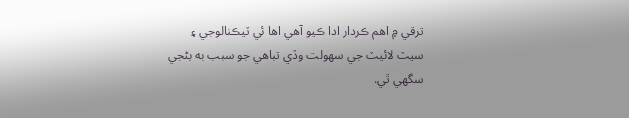ترقي ۾ اهم ڪردار ادا ڪيو آھي اها ئي ٽيڪنالوجي ۽ سيٽ لائيٽ جي سهولت وڏي تباهي جو سبب به بڻجي سگهي ٿي.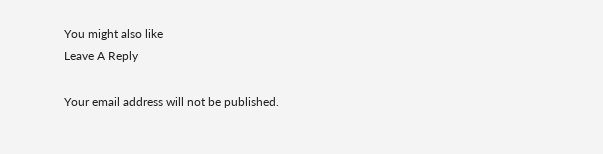You might also like
Leave A Reply

Your email address will not be published.